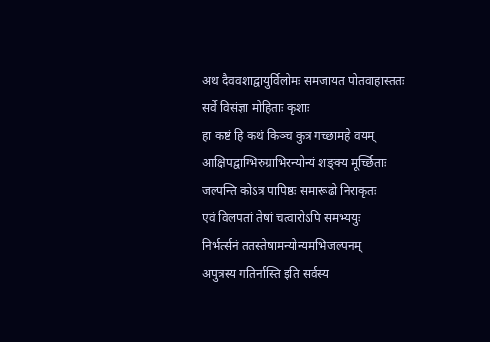अथ दैववशाद्वायुर्विलोमः समजायत पोतवाहास्ततः सर्वे विसंज्ञा मोहिताः कृशाः
हा कष्टं हि कथं किञ्च कुत्र गच्छामहे वयम् आक्षिपद्वाग्भिरुग्राभिरन्योन्यं शङ्क्य मूर्च्छिताः
जल्पन्ति कोऽत्र पापिष्ठः समारूढो निराकृतः
एवं विलपतां तेषां चत्वारोऽपि समभ्ययुः
निर्भर्त्सनं ततस्तेषामन्योन्यमभिजल्पनम्
अपुत्रस्य गतिर्नास्ति इति सर्वस्य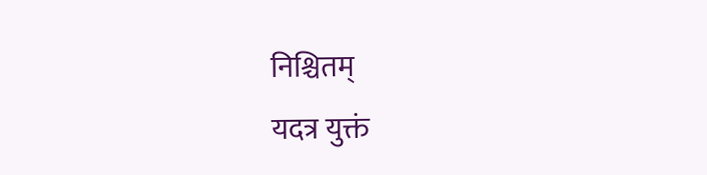निश्चितम्
यदत्र युक्तं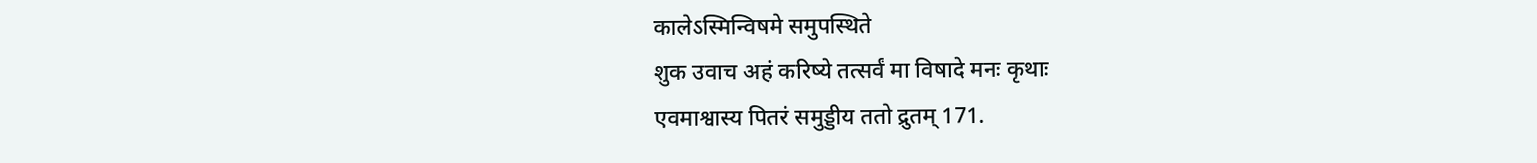कालेऽस्मिन्विषमे समुपस्थिते
शुक उवाच अहं करिष्ये तत्सर्वं मा विषादे मनः कृथाः
एवमाश्वास्य पितरं समुड्डीय ततो द्रुतम् 171.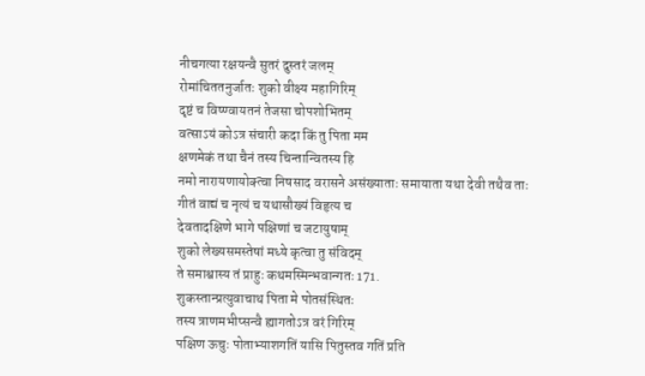नीचगत्या रक्षयन्वै सुतरं दुस्तरं जलम्
रोमांचिततनुर्जातः शुको वीक्ष्य महागिरिम्
दृष्टं च विष्ण्वायतनं तेजसा चोपशोभितम्
वत्साऽयं कोऽत्र संचारी कदा किं तु पिता मम
क्षणमेकं तथा चैनं तस्य चिन्तान्वितस्य हि
नमो नारायणायोक्त्वा निषसाद वरासने असंख्याताः समायाता यथा देवी तथैव ताः
गीतं वाद्यं च नृत्यं च यथासौख्यं विहृत्य च
देवतादक्षिणे भागे पक्षिणां च जटायुषाम्
शुको लेख्यसमस्तेषां मध्ये कृत्वा तु संविदम्
ते समाश्वास्य तं प्राहुः कथमस्मिन्भवान्गतः 171.
शुकस्तान्प्रत्युवाचाथ पिता मे पोतसंस्थितः
तस्य त्राणमभीप्सन्वै ह्यागतोऽत्र वरं गिरिम्
पक्षिण ऊचुः पोताभ्याशगतिं यासि पितुस्तव गतिं प्रति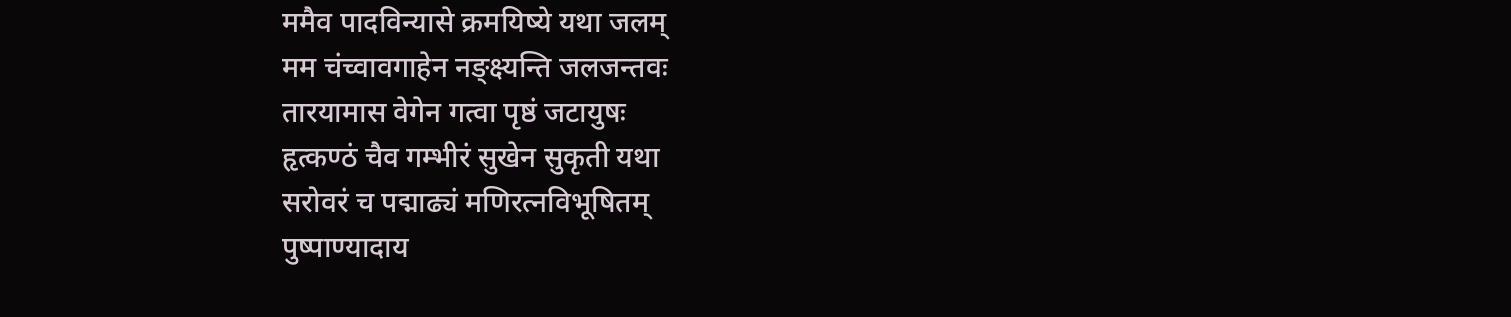ममैव पादविन्यासे क्रमयिष्ये यथा जलम्
मम चंच्वावगाहेन नङ्क्ष्यन्ति जलजन्तवः
तारयामास वेगेन गत्वा पृष्ठं जटायुषः
हृत्कण्ठं चैव गम्भीरं सुखेन सुकृती यथा
सरोवरं च पद्माढ्यं मणिरत्नविभूषितम्
पुष्पाण्यादाय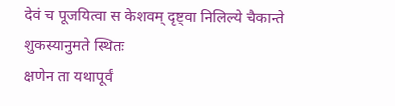देवं च पूजयित्वा स केशवम् दृष्ट्वा निलिल्ये चैकान्ते शुकस्यानुमते स्थितः
क्षणेन ता यथापूर्वं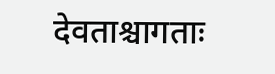देवताश्चागताः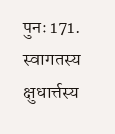पुनः 171.
स्वागतस्य क्षुधार्त्तस्य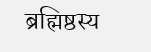ब्रह्मिष्ठस्य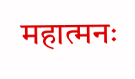महात्मनः